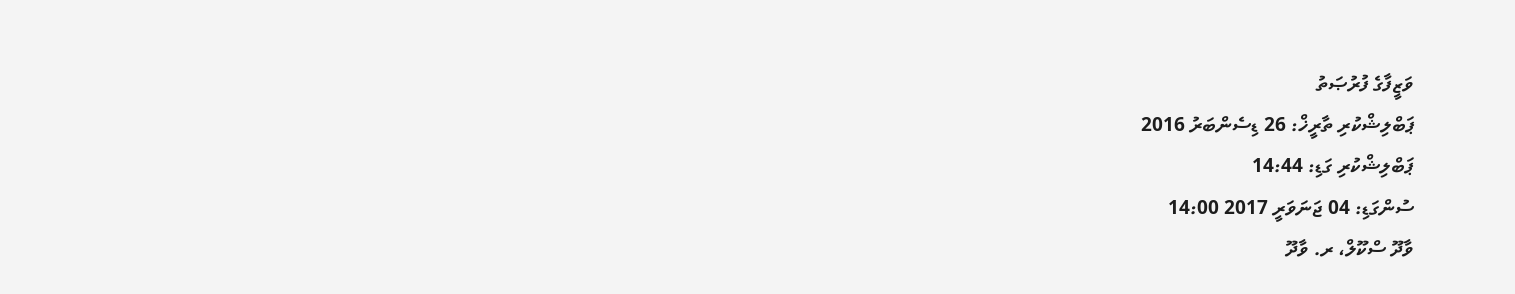ވަޒީފާގެ ފުރުޞަތު
ޕަބްލިޝްކުރި ތާރީޚް: 26 ޑިސެންބަރު 2016
ޕަބްލިޝްކުރި ގަޑި: 14:44
ސުންގަޑި: 04 ޖަނަވަރީ 2017 14:00
ވާދޫ ސްކޫލް، ރ. ވާދޫ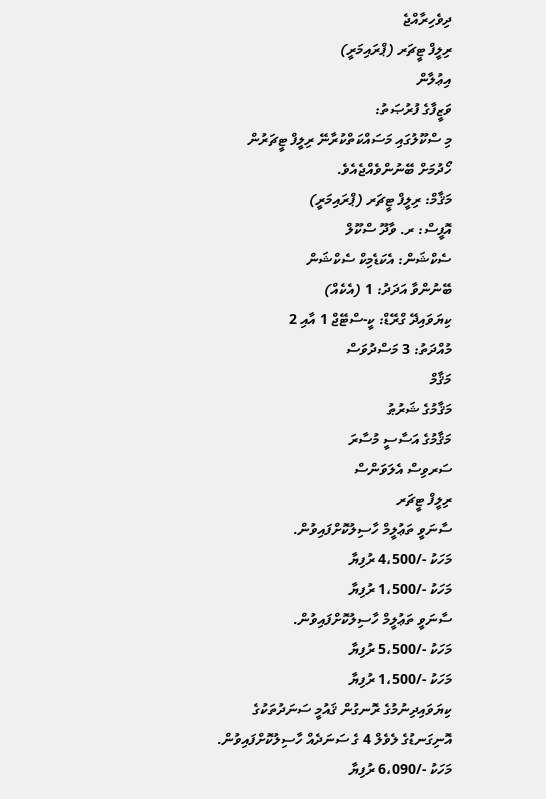ދިވެހިރާއްޖެ
ރިލީފް ޓީޗަރ (ޕްރައިމަރީ)
އިޢުލާން
ވަޒީފާގެ ފުރުޞަތު:
މި ސްކޫލުގައި މަސައްކަތްކުރާނޭ ރިލީފް ޓީޗަރުން ހޯދުމަށް ބޭނުންވެއްޖެއެވެ.
މަޤާމް: ރިލީފް ޓީޗަރ (ޕްރައިމަރީ)
އޮފީސް: ރ. ވާދޫ ސްކޫލް
ސެކްޝަން: އެކަޑެމިކް ސެކްޝަން
ބޭނުންވާ އަދަދު: 1 (އެކެއް)
ކިޔަވައިދޭ ގްރޭޑް: ކީ-ސްޓޭޖް 1 އާއި 2
މުއްދަތު: 3 މަސްދުވަސް
މަޤާމް
މަޤާމުގެ ޝަރުޠު
މަޤާމުގެ އަސާސީ މުސާރަ
ސަރވިސް އެލަވަންސް
ރިލީފް ޓީޗަރ
ސާނަވީ ތަޢުލީމް ހާސިލުކޮށްފައިވުން.
މަހަކު -/4،500 ރުފިޔާ
މަހަކު -/1،500 ރުފިޔާ
ސާނަވީ ތަޢުލީމް ހާސިލުކޮށްފައިވުން.
މަހަކު -/5،500 ރުފިޔާ
މަހަކު -/1،500 ރުފިޔާ
ކިޔަވައިދިނުމުގެ ރޮނގުން ޤައުމީ ސަނަދުތަކުގެ އޮނިގަނޑުގެ ލެވެލް 4 ގެ ސަނަދެއް ހާސިލުކޮށްފައިވުން.
މަހަކު -/6،090 ރުފިޔާ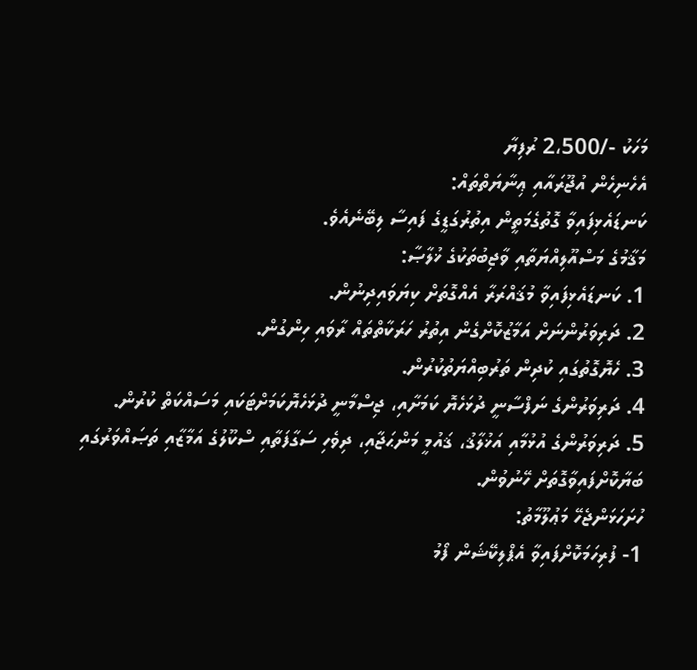މަހަކު -/2،500 ރުފިޔާ
އެހެނިހެން އުޖޫރައާއި ޢިނާޔަތްތައް:
ކަނޑައެޅިފައިވާ ގޮތުގެމަތީން އިތުރުގަޑީގެ ފައިސާ ލިބޭނެއެވެ.
މަޤާމުގެ މަސްއޫލިއްޔަތާއި ވާޖިބުތަކުގެ ޚުލާޞާ:
1. ކަނޑައެޅިފައިވާ މުޤައްރަރާ އެއްގޮތަށް ކިޔަވައިދިނުން.
2. ދަރިވަރުންނަށް އަމާޒުކޮށްގެން އިތުރު ހަރަކާތްތައް ރާވައި ހިންގުން.
3. ހެޔޮގޮތުގައި ކުދިން ތަރުބިއްޔަތުކުރުން.
4. ދަރިވަރުންގެ ނަފްސާނީ ދުޅަހެޔޮ ކަމަށާއި، ޖިސްމާނީ ދުޅަހެޔޮކަމަށްޓަކައި މަސައްކަތް ކުރުން.
5. ދަރިވަރުންގެ އުޅުމާއި އަޚުލާޤު، ޤައުމީ މަންޙަޖާއި، ދިވެހި ސަގާފަތާއި ސްކޫލުގެ އަމާޒާއި ތަޞައްވަރުގައި ބަޔާކޮށްފައިވާގޮތަށް ހޭނުވުން.
ހުށަހަޅަންޖެހޭ މަޢުލޫމާތު:
1- ފުރިހަމަކޮށްފައިވާ އެޕްލިކޭޝަން ފޯމު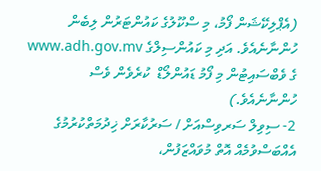(އެޕްލިކޭޝަން ފޯމު، މި ސްކޫލުގެ ކައުންޓަރުން ލިބެން ހުންނާނެއެވެ. އަދި މި ކައުންސިލްގެ www.adh.gov.mv ގެ ވެބްސައިޓުން މި ފޯމު ޑައުންލޯޑް  ކުރެވެން ވެސް ހުންނާނެއެވެ.)
2- ސިވިލް ސަރވިސްއަށް / ސަރުކާރަށް ޚިދުމަތްކުރުމުގެ އެއްބަސްވުމެއް އޮތް މުވައްޒަފުން،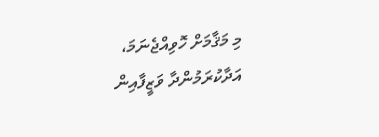މި މަޤާމަށް ހޮވިއްޖެނަމަ، އަދާކުރަމުންދާ ވަޒީފާއިން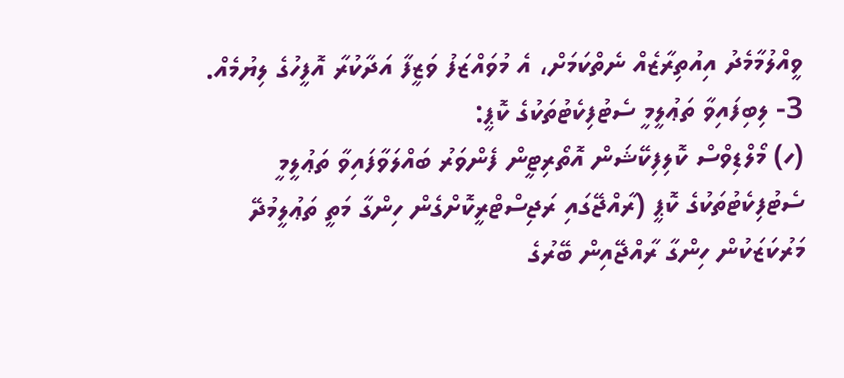ވީއްލުމާމެދު އިއުތިރާޒެއް ނެތްކަމަށް، އެ މުވައްޒަފު ވަޒީފާ އަދާކުރާ އޮފީހުގެ ލިޔުމެއް.
3- ލިބިފައިވާ ތަޢުލީމީ ސެޓުފިކެޓުތަކުގެ ކޮޕީ:
(ހ) މޯލްޑިވްސް ކޮލިފިކޭޝަން އޮތޯރިޓީން ފެންވަރު ބައްލަވާފައިވާ ތަޢުލީމީ ސެޓުފިކެޓުތަކުގެ ކޮޕީ (ރާއްޖޭގައި ރަޖިސްޓްރީކޮށްގެން ހިންގާ މަތީ ތަޢުލީމުދޭ މަރުކަޒަކުން ހިންގާ ރާއްޖޭއިން ބޭރުގެ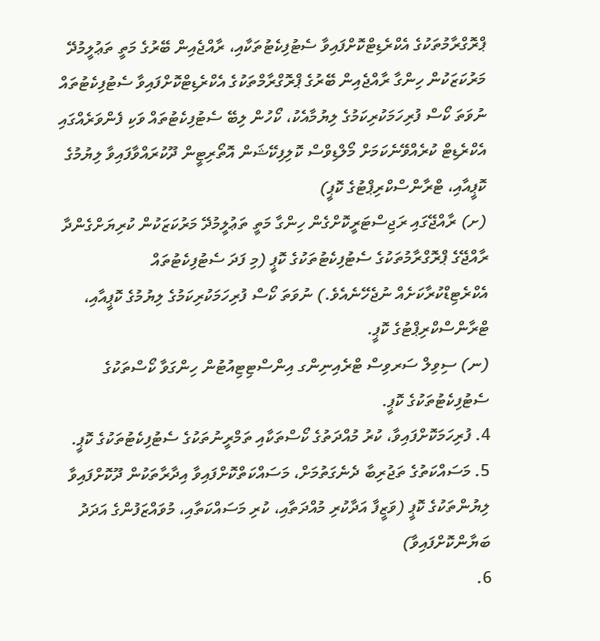ޕްރޮގްރާމުތަކުގެ އެކްރެޑިޓްކޮށްފައިވާ ސެޓުފިކެޓުތަކާއި، ރާއްޖެއިން ބޭރުގެ މަތީ ތަޢުލީމުދޭ މަރުކަޒަކުން ހިންގާ ރާއްޖެއިން ބޭރުގެ ޕްރޮގްރާމްތަކުގެ އެކްރެޑިޓްކޮށްފައިވާ ސެޓުފިކެޓުތައް ނުވަތަ ކޯސް ފުރިހަމަކުރިކަމުގެ ލިޔުމާއެކު، ކޯހުން ލިބޭ ސެޓުފިކެޓުތައް ވަކި ފެންވަރެއްގައި އެކްރެޑިޓް ކުރެއްވޭނެކަމަށް މޯލްޑިވްސް ކޮލިފިކޭޝަން އޮތޯރިޓީން ދޫކުރައްވާފައިވާ ލިޔުމުގެ ކޮޕީއާއި، ޓްރާންސްކްރިޕްޓުގެ ކޮޕީ)
(ށ) ރާއްޖޭގައި ރަޖިސްޓަރީކޮށްގެން ހިންގާ މަތީ ތަޢުލީމުދޭ މަރުކަޒަކުން ކުރިޔަށްގެންދާ ރާއްޖޭގެ ޕްރޮގްރާމުތަކުގެ ސެޓުފިކެޓުތަކުގެ ކޮޕީ (މި ފަދަ ސެޓުފިކެޓުތައް އެކްރެޓިޑްކުރާކަށެއް ނުޖެހޭނެއެވެ.) ނުވަތަ ކޯސް ފުރިހަމަކުރިކަމުގެ ލިޔުމުގެ ކޮޕީއާއި، ޓްރާންސްކްރިޕްޓުގެ ކޮޕީ.
(ނ) ސިވިލް ސަރވިސް ޓްރެއިނިންގ އިންސްޓިޓިއުޓުން ހިންގަވާ ކޯސްތަކުގެ ސެޓުފިކެޓުތަކުގެ ކޮޕީ.
4. ފުރިހަމަކޮށްފައިވާ، ކުރު މުއްދަތުގެ ކޯސްތަކާއި ތަމްރީނުތަކުގެ ސެޓުފިކެޓުތަކުގެ ކޮޕީ.
5. މަސައްކަތުގެ ތަޖުރިބާ ދެނެގަތުމަށް، މަސައްކަތްކޮށްފައިވާ އިދާރާތަކުން ދޫކޮށްފައިވާ ލިޔުންތަކުގެ ކޮޕީ (ވަޒީފާ އަދާކުރި މުއްދަތާއި، ކުރި މަސައްކަތާއި، މުވައްޒަފުންގެ އަދަދު ބަޔާންކޮށްފައިވާ)
6.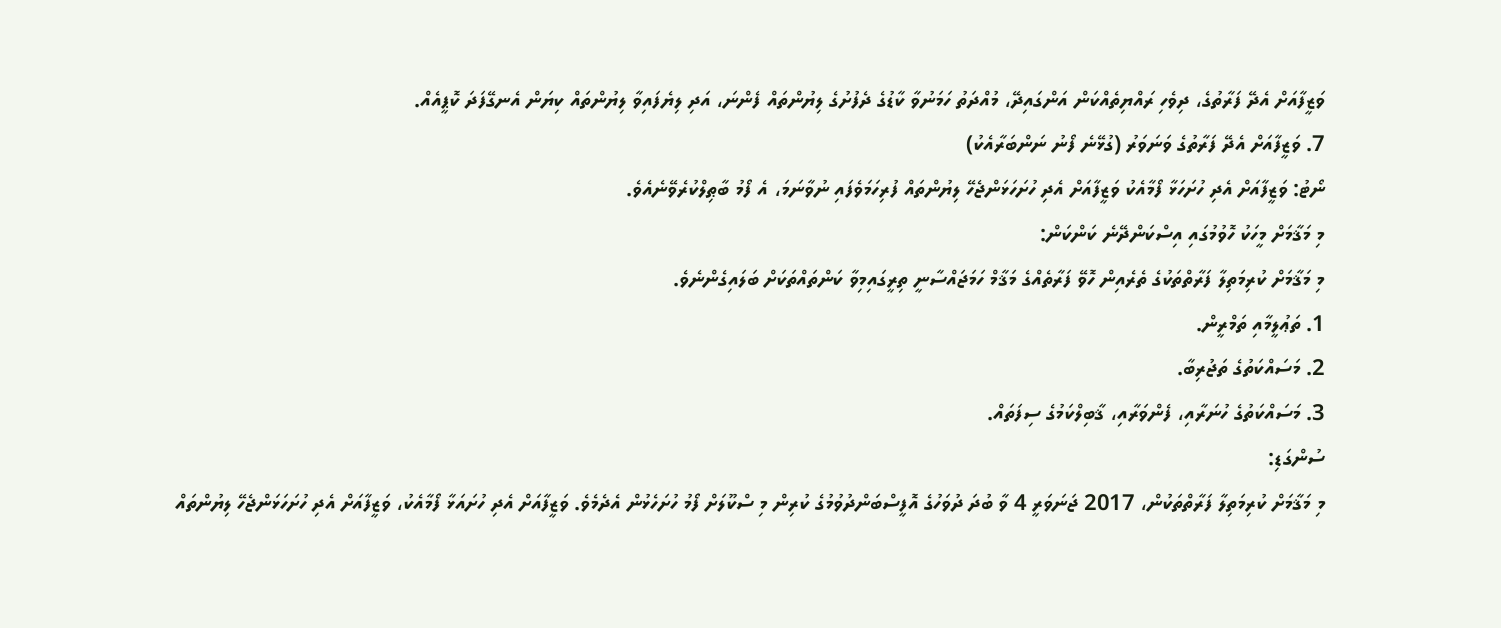ވަޒީފާއަށް އެދޭ ފަރާތުގެ، ދިވެހި ރައްޔިތެއްކަން އަންގައިދޭ، މުއްދަތު ހަމަނުވާ ކާޑުގެ ދެފުށުގެ ލިޔުންތައް ފެންނަ، އަދި ލިޔެފައިވާ ލިޔުންތައް ކިޔަން އެނގޭފަދަ ކޮޕީއެއް.
7. ވަޒީފާއަށް އެދޭ ފަރާތުގެ ވަނަވަރު (ގުޅޭނެ ފޯނު ނަންބަރާއެކު)
ނޯޓު: ވަޒީފާއަށް އެދި ހުށަހަޅާ ފޯމާއެކު ވަޒީފާއަށް އެދި ހުށަހަޅަންޖެހޭ ލިޔުންތައް ފުރިހަމަވެފައި ނުވާނަމަ، އެ ފޯމު ބާޠިލްކުރެވޭނެއެވެ.
މި މަޤާމަށް މީހަކު ހޮވުމުގައި އިސްކަންދޭނެ ކަންކަން:
މި މަޤާމަށް ކުރިމަތިލާ ފަރާތްތަކުގެ ތެރެއިން ހޮވޭ ފަރާތެއްގެ މަޤާމް ހަމަޖައްސާނީ ތިރީގައިމިވާ ކަންތައްތަކަށް ބަލައިގެންނެވެ.
1. ތަޢުލީމާއި ތަމްރީން.
2. މަސައްކަތުގެ ތަޖުރިބާ.
3. މަސައްކަތުގެ ހުނަރާއި، ފެންވަރާއި، ޤާބިލްކަމުގެ ސިފަތައް.
ސުންގަޑި:
މި މަޤާމަށް ކުރިމަތިލާ ފަރާތްތަކުން، 2017 ޖަނަވަރީ 4 ވާ ބުދަ ދުވަހުގެ އޮފީސްބަންދުވުމުގެ ކުރިން މި ސްކޫލަށް ފޯމު ހުށަހެޅުން އެދެމެވެ. ވަޒީފާއަށް އެދި ހުށައަޅާ ފޯމާއެކު، ވަޒީފާއަށް އެދި ހުށަހަޅަންޖެހޭ ލިޔުންތައް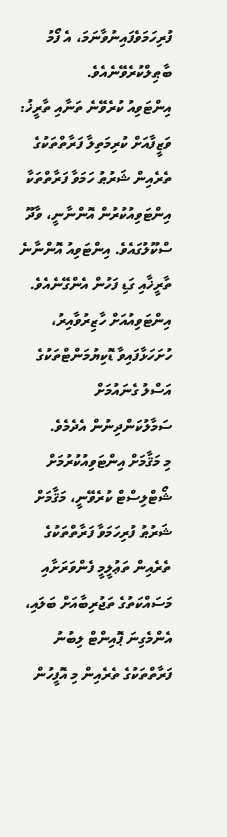ފުރިހަމަވެފައިނުވާނަމަ، އެ ފޯމު ބާޠިލްކުރެވޭނެއެވެ.
އިންޓަވިއު ކުރެވޭނެ ތަނާއި ތާރީޚު:
ވަޒީފާއަށް ކުރިމަތިލާ ފަރާތްތަކުގެ ތެރެއިން ޝަރުޠު ހަމަވާ ފަރާތްތަކާ އިންޓަވިއުކުރުން އޮންނާނީ، ވާދޫ ސްކޫލުގައެވެ. އިންޓަވިއު އޮންނާނެ ތާރީޚާއި ގަޑި ފަހުން އެންގޭނެއެވެ. އިންޓަވިއުއަށް ހާޒިރުވާއިރު، ހުށަހަޅާފައިވާ ޑޮކިޔުމަންޓްތަކުގެ އަސްލު ގެނައުމަށް ސަމާލުކަންދިނުން އެދެމެވެ.
މި މަޤާމަށް އިންޓަވިއުކުރުމަށް ޝޯޓްލިސްޓް ކުރެވޭނީ، މަޤާމަށް ޝަރުޠު ފުރިހަމަވާ ފަރާތްތަކުގެ ތެރެއިން ތަޢުލީމީ ފެންވަރަށާއި މަސައްކަތުގެ ތަޖުރިބާއަށް ބަލައި، އެންމެގިނަ ޕޮއިންޓް ލިބުނު ފަރާތްތަކުގެ ތެރެއިން މި އޮފީހުން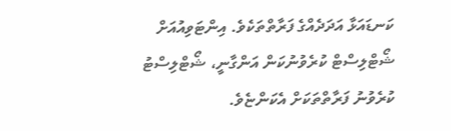ކަނޑައަޅާ އަދަދެއްގެ ފަރާތްތަކެވެ. އިންޓަވިއުއަށް ޝޯޓްލިސްޓް ކުރެވުނުކަން އަންގާނީ، ޝޯޓްލިސްޓު ކުރެވުނު ފަރާތްތަކަށް އެކަންޏެވެ.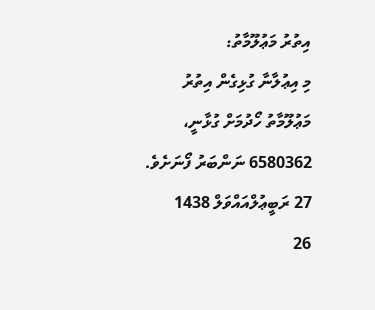އިތުރު މަޢުލޫމާތު:
މި އިޢުލާނާ ގުޅިގެން އިތުރު މަޢުލޫމާތު ހޯދުމަށް ގުޅާނީ، 6580362 ނަންބަރު ފޯނަށެވެ.
27 ރަބީޢުލްއައްވަލް 1438
26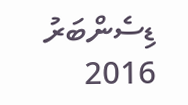ޑިސެންބަރު 2016